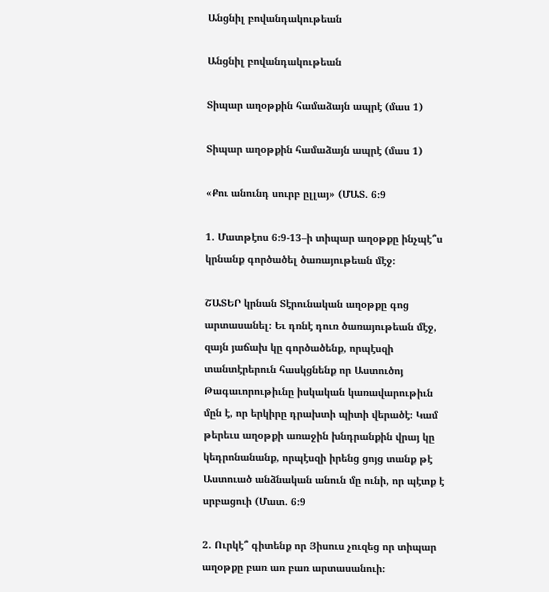Անցնիլ բովանդակութեան

Անցնիլ բովանդակութեան

Տիպար աղօթքին համաձայն ապրէ (մաս 1)

Տիպար աղօթքին համաձայն ապրէ (մաս 1)

«Քու անունդ սուրբ ըլլայ» (ՄԱՏ. 6։9

1. Մատթէոս 6։9-13–ի տիպար աղօթքը ինչպէ՞ս կրնանք գործածել ծառայութեան մէջ։

ՇԱՏԵՐ կրնան Տէրունական աղօթքը գոց արտասանել։ Եւ դռնէ դուռ ծառայութեան մէջ, զայն յաճախ կը գործածենք, որպէսզի տանտէրերուն հասկցնենք որ Աստուծոյ Թագաւորութիւնը իսկական կառավարութիւն մըն է, որ երկիրը դրախտի պիտի վերածէ։ Կամ թերեւս աղօթքի առաջին խնդրանքին վրայ կը կեդրոնանանք, որպէսզի իրենց ցոյց տանք թէ Աստուած անձնական անուն մը ունի, որ պէտք է սրբացուի (Մատ. 6։9

2. Ուրկէ՞ գիտենք որ Յիսուս չուզեց որ տիպար աղօթքը բառ առ բառ արտասանուի։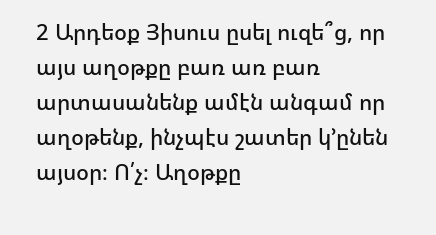2 Արդեօք Յիսուս ըսել ուզե՞ց, որ այս աղօթքը բառ առ բառ արտասանենք ամէն անգամ որ աղօթենք, ինչպէս շատեր կ’ընեն այսօր։ Ո՛չ։ Աղօթքը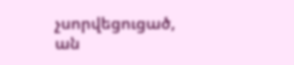չսորվեցուցած, ան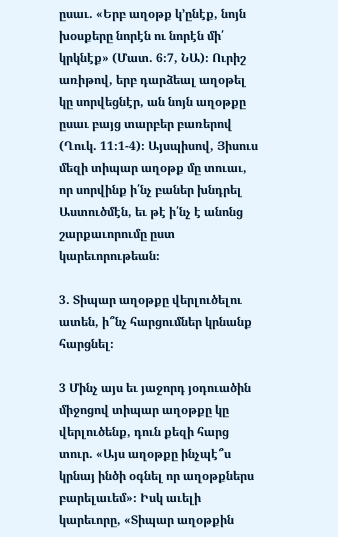ըսաւ. «Երբ աղօթք կ’ընէք, նոյն խօսքերը նորէն ու նորէն մի՛ կրկնէք» (Մատ. 6։7, ՆԱ)։ Ուրիշ առիթով, երբ դարձեալ աղօթել կը սորվեցնէր, ան նոյն աղօթքը ըսաւ բայց տարբեր բառերով (Ղուկ. 11։1-4)։ Այսպիսով, Յիսուս մեզի տիպար աղօթք մը տուաւ, որ սորվինք ի՛նչ բաներ խնդրել Աստուծմէն, եւ թէ ի՛նչ է անոնց շարքաւորումը ըստ կարեւորութեան։

3. Տիպար աղօթքը վերլուծելու ատեն, ի՞նչ հարցումներ կրնանք հարցնել։

3 Մինչ այս եւ յաջորդ յօդուածին միջոցով տիպար աղօթքը կը վերլուծենք, դուն քեզի հարց տուր. «Այս աղօթքը ինչպէ՞ս կրնայ ինծի օգնել որ աղօթքներս բարելաւեմ»։ Իսկ աւելի կարեւորը, «Տիպար աղօթքին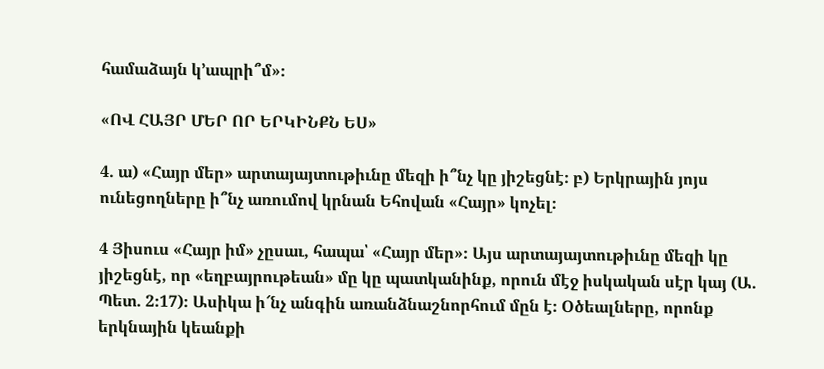համաձայն կ’ապրի՞մ»։

«ՈՎ ՀԱՅՐ ՄԵՐ ՈՐ ԵՐԿԻՆՔՆ ԵՍ»

4. ա) «Հայր մեր» արտայայտութիւնը մեզի ի՞նչ կը յիշեցնէ։ բ) Երկրային յոյս ունեցողները ի՞նչ առումով կրնան Եհովան «Հայր» կոչել։

4 Յիսուս «Հայր իմ» չըսաւ, հապա՝ «Հայր մեր»։ Այս արտայայտութիւնը մեզի կը յիշեցնէ, որ «եղբայրութեան» մը կը պատկանինք, որուն մէջ իսկական սէր կայ (Ա. Պետ. 2։17)։ Ասիկա ի՜նչ անգին առանձնաշնորհում մըն է։ Օծեալները, որոնք երկնային կեանքի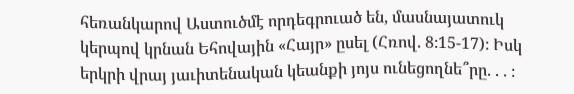հեռանկարով Աստուծմէ որդեգրուած են, մասնայատուկ կերպով կրնան Եհովային «Հայր» ըսել (Հռով. 8։15-17)։ Իսկ երկրի վրայ յաւիտենական կեանքի յոյս ունեցողնե՞րը. . . ։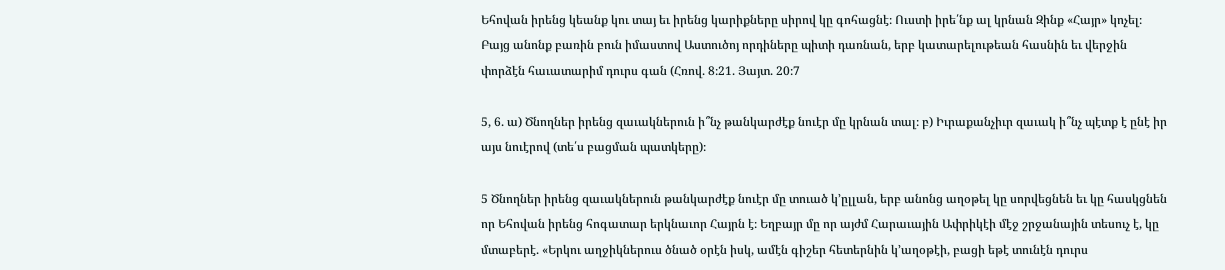Եհովան իրենց կեանք կու տայ եւ իրենց կարիքները սիրով կը գոհացնէ։ Ուստի իրե՛նք ալ կրնան Զինք «Հայր» կոչել։ Բայց անոնք բառին բուն իմաստով Աստուծոյ որդիները պիտի դառնան, երբ կատարելութեան հասնին եւ վերջին փորձէն հաւատարիմ դուրս գան (Հռով. 8։21. Յայտ. 20։7

5, 6. ա) Ծնողներ իրենց զաւակներուն ի՞նչ թանկարժէք նուէր մը կրնան տալ։ բ) Իւրաքանչիւր զաւակ ի՞նչ պէտք է ընէ իր այս նուէրով (տե՛ս բացման պատկերը)։

5 Ծնողներ իրենց զաւակներուն թանկարժէք նուէր մը տուած կ’ըլլան, երբ անոնց աղօթել կը սորվեցնեն եւ կը հասկցնեն որ Եհովան իրենց հոգատար երկնաւոր Հայրն է։ Եղբայր մը որ այժմ Հարաւային Ափրիկէի մէջ շրջանային տեսուչ է, կը մտաբերէ. «Երկու աղջիկներուս ծնած օրէն իսկ, ամէն գիշեր հետերնին կ’աղօթէի, բացի եթէ տունէն դուրս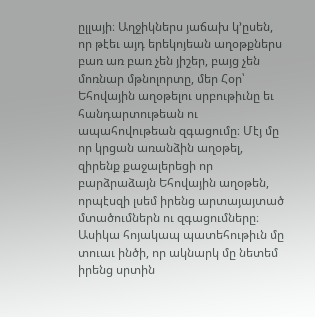ըլլայի։ Աղջիկներս յաճախ կ’ըսեն, որ թէեւ այդ երեկոյեան աղօթքներս բառ առ բառ չեն յիշեր, բայց չեն մոռնար մթնոլորտը, մեր Հօր՝ Եհովային աղօթելու սրբութիւնը եւ հանդարտութեան ու ապահովութեան զգացումը։ Մէյ մը որ կրցան առանձին աղօթել, զիրենք քաջալերեցի որ բարձրաձայն Եհովային աղօթեն, որպէսզի լսեմ իրենց արտայայտած մտածումներն ու զգացումները։ Ասիկա հոյակապ պատեհութիւն մը տուաւ ինծի, որ ակնարկ մը նետեմ իրենց սրտին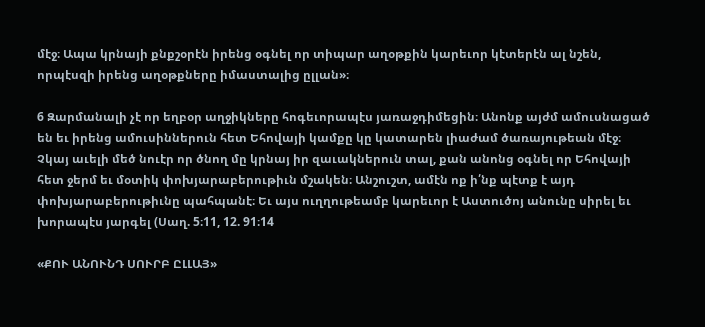մէջ։ Ապա կրնայի քնքշօրէն իրենց օգնել որ տիպար աղօթքին կարեւոր կէտերէն ալ նշեն, որպէսզի իրենց աղօթքները իմաստալից ըլլան»։

6 Զարմանալի չէ որ եղբօր աղջիկները հոգեւորապէս յառաջդիմեցին։ Անոնք այժմ ամուսնացած են եւ իրենց ամուսիններուն հետ Եհովայի կամքը կը կատարեն լիաժամ ծառայութեան մէջ։ Չկայ աւելի մեծ նուէր որ ծնող մը կրնայ իր զաւակներուն տալ, քան անոնց օգնել որ Եհովայի հետ ջերմ եւ մօտիկ փոխյարաբերութիւն մշակեն։ Անշուշտ, ամէն ոք ի՛նք պէտք է այդ փոխյարաբերութիւնը պահպանէ։ Եւ այս ուղղութեամբ կարեւոր է Աստուծոյ անունը սիրել եւ խորապէս յարգել (Սաղ. 5։11, 12. 91։14

«ՔՈՒ ԱՆՈՒՆԴ ՍՈՒՐԲ ԸԼԼԱՅ»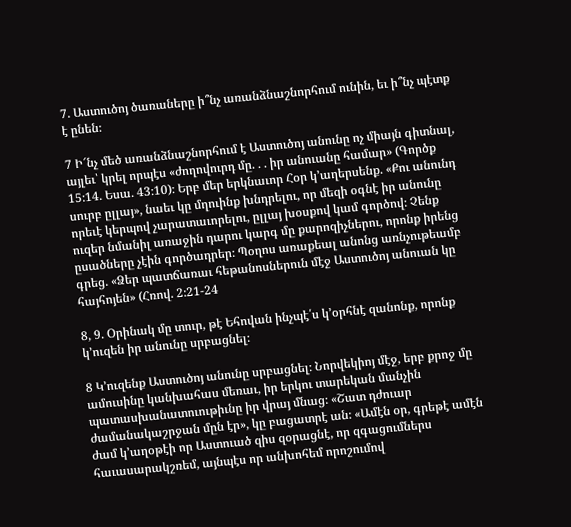7. Աստուծոյ ծառաները ի՞նչ առանձնաշնորհում ունին, եւ ի՞նչ պէտք է ընեն։

7 Ի՜նչ մեծ առանձնաշնորհում է Աստուծոյ անունը ոչ միայն գիտնալ, այլեւ՝ կրել որպէս «ժողովուրդ մը. . . իր անուանը համար» (Գործք 15։14. Եսա. 43։10)։ Երբ մեր երկնաւոր Հօր կ’աղերսենք. «Քու անունդ սուրբ ըլլայ», նաեւ կը մղուինք խնդրելու, որ մեզի օգնէ իր անունը որեւէ կերպով չարատաւորելու, ըլլայ խօսքով կամ գործով։ Չենք ուզեր նմանիլ առաջին դարու կարգ մը քարոզիչներու, որոնք իրենց ըսածները չէին գործադրեր։ Պօղոս առաքեալ անոնց առնչութեամբ գրեց. «Ձեր պատճառաւ հեթանոսներուն մէջ Աստուծոյ անուան կը հայհոյեն» (Հռով. 2։21-24

8, 9. Օրինակ մը տուր, թէ Եհովան ինչպէ՛ս կ’օրհնէ զանոնք, որոնք կ’ուզեն իր անունը սրբացնել։

8 Կ’ուզենք Աստուծոյ անունը սրբացնել։ Նորվեկիոյ մէջ, երբ քրոջ մը ամուսինը կանխահաս մեռաւ, իր երկու տարեկան մանչին պատասխանատուութիւնը իր վրայ մնաց։ «Շատ դժուար ժամանակաշրջան մըն էր», կը բացատրէ ան։ «Ամէն օր, գրեթէ ամէն ժամ կ’աղօթէի որ Աստուած զիս զօրացնէ, որ զգացումներս հաւասարակշռեմ, այնպէս որ անխոհեմ որոշումով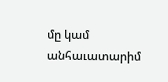մը կամ անհաւատարիմ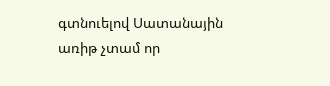գտնուելով Սատանային առիթ չտամ որ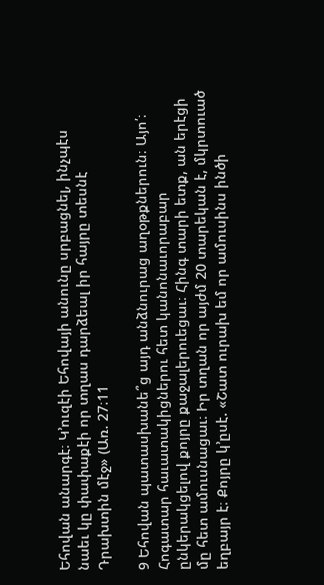Եհովան անարգէ։ Կ’ուզէի Եհովայի անունը սրբացնել, ինչպէս նաեւ կը փափաքէի որ տղաս դարձեալ իր հայրը տեսնէ Դրախտին մէջ» (Առ. 27։11

9 Եհովան պատասխանե՞ց այդ անձնուրաց աղօթքներուն։ Այո՛։ Հոգատար հաւատակիցներու հետ կանոնաւորաբար ընկերակցելով քոյրը քաջալերուեցաւ։ Հինգ տարի ետք, ան երէցի մը հետ ամուսնացաւ։ Իր տղան որ այժմ 20 տարեկան է, մկրտուած եղբայր է։ Քոյրը կ’ըսէ. «Շատ ուրախ եմ որ ամուսինս ինծի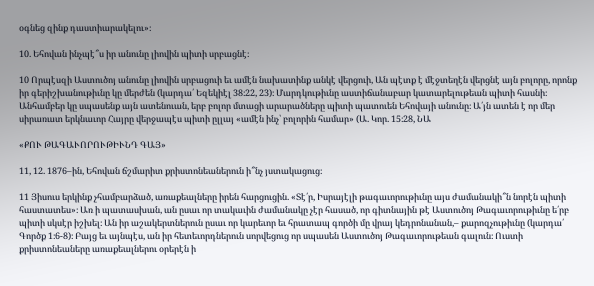օգնեց զինք դաստիարակելու»։

10. Եհովան ինչպէ՞ս իր անունը լիովին պիտի սրբացնէ։

10 Որպէսզի Աստուծոյ անունը լիովին սրբացուի եւ ամէն նախատինք անկէ վերցուի, Ան պէտք է մէջտեղէն վերցնէ այն բոլորը, որոնք իր գերիշխանութիւնը կը մերժեն (կարդա՛ Եզեկիէլ 38։22, 23)։ Մարդկութիւնը աստիճանաբար կատարելութեան պիտի հասնի։ Անհամբեր կը սպասենք այն ատենուան, երբ բոլոր մտացի արարածները պիտի պատուեն Եհովայի անունը։ Ա՛յն ատեն է որ մեր սիրառատ երկնաւոր Հայրը վերջապէս պիտի ըլլայ «ամէն ինչ՝ բոլորին համար» (Ա. Կոր. 15։28, ՆԱ

«ՔՈՒ ԹԱԳԱՒՈՐՈՒԹԻՒՆԴ ԳԱՅ»

11, 12. 1876–ին, Եհովան ճշմարիտ քրիստոնեաներուն ի՞նչ յստակացուց։

11 Յիսուս երկինք չհամբարձած, առաքեալները իրեն հարցուցին. «Տէ՛ր, Իսրայէլի թագաւորութիւնը այս ժամանակի՞ն նորէն պիտի հաստատես»։ Առ ի պատասխան, ան ըսաւ որ տակաւին ժամանակը չէր հասած, որ գիտնային թէ Աստուծոյ Թագաւորութիւնը ե՛րբ պիտի սկսէր իշխել։ Ան իր աշակերտներուն ըսաւ որ կարեւոր եւ հրատապ գործի մը վրայ կեդրոնանան,– քարոզչութիւնը (կարդա՛ Գործք 1։6-8)։ Բայց եւ այնպէս, ան իր հետեւորդներուն սորվեցուց որ սպասեն Աստուծոյ Թագաւորութեան գալուն։ Ուստի քրիստոնեաները առաքեալներու օրերէն ի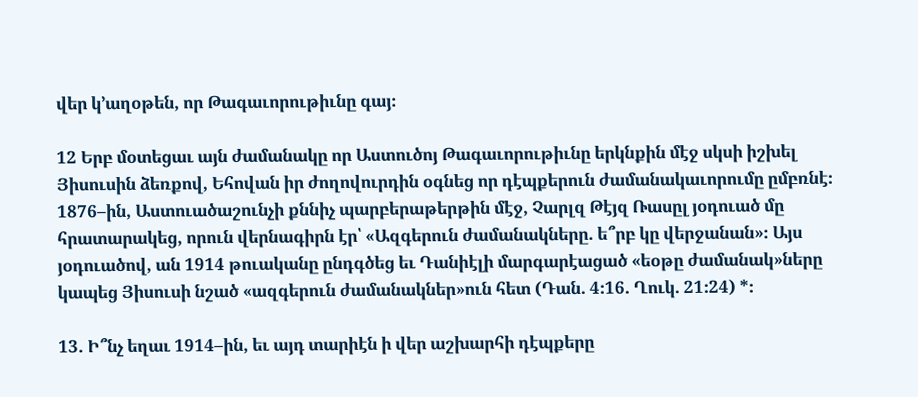վեր կ’աղօթեն, որ Թագաւորութիւնը գայ։

12 Երբ մօտեցաւ այն ժամանակը որ Աստուծոյ Թագաւորութիւնը երկնքին մէջ սկսի իշխել Յիսուսին ձեռքով, Եհովան իր ժողովուրդին օգնեց որ դէպքերուն ժամանակաւորումը ըմբռնէ։ 1876–ին, Աստուածաշունչի քննիչ պարբերաթերթին մէջ, Չարլզ Թէյզ Ռասըլ յօդուած մը հրատարակեց, որուն վերնագիրն էր՝ «Ազգերուն ժամանակները. ե՞րբ կը վերջանան»։ Այս յօդուածով, ան 1914 թուականը ընդգծեց եւ Դանիէլի մարգարէացած «եօթը ժամանակ»ները կապեց Յիսուսի նշած «ազգերուն ժամանակներ»ուն հետ (Դան. 4։16. Ղուկ. 21։24) *։

13. Ի՞նչ եղաւ 1914–ին, եւ այդ տարիէն ի վեր աշխարհի դէպքերը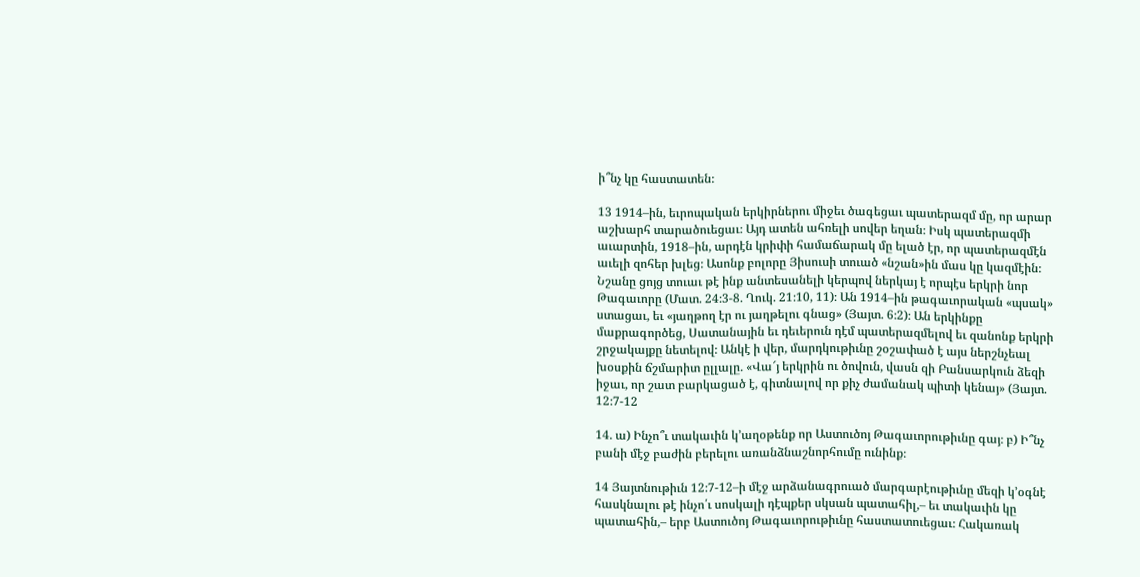ի՞նչ կը հաստատեն։

13 1914–ին, եւրոպական երկիրներու միջեւ ծագեցաւ պատերազմ մը, որ արար աշխարհ տարածուեցաւ։ Այդ ատեն ահռելի սովեր եղան։ Իսկ պատերազմի աւարտին, 1918–ին, արդէն կրիփի համաճարակ մը ելած էր, որ պատերազմէն աւելի զոհեր խլեց։ Ասոնք բոլորը Յիսուսի տուած «նշան»ին մաս կը կազմէին։ Նշանը ցոյց տուաւ թէ ինք անտեսանելի կերպով ներկայ է որպէս երկրի նոր Թագաւորը (Մատ. 24։3-8. Ղուկ. 21։10, 11)։ Ան 1914–ին թագաւորական «պսակ» ստացաւ, եւ «յաղթող էր ու յաղթելու գնաց» (Յայտ. 6։2)։ Ան երկինքը մաքրագործեց, Սատանային եւ դեւերուն դէմ պատերազմելով եւ զանոնք երկրի շրջակայքը նետելով։ Անկէ ի վեր, մարդկութիւնը շօշափած է այս ներշնչեալ խօսքին ճշմարիտ ըլլալը. «Վա՜յ երկրին ու ծովուն, վասն զի Բանսարկուն ձեզի իջաւ, որ շատ բարկացած է, գիտնալով որ քիչ ժամանակ պիտի կենայ» (Յայտ. 12։7-12

14. ա) Ինչո՞ւ տակաւին կ’աղօթենք որ Աստուծոյ Թագաւորութիւնը գայ։ բ) Ի՞նչ բանի մէջ բաժին բերելու առանձնաշնորհումը ունինք։

14 Յայտնութիւն 12։7-12–ի մէջ արձանագրուած մարգարէութիւնը մեզի կ’օգնէ հասկնալու թէ ինչո՛ւ սոսկալի դէպքեր սկսան պատահիլ,– եւ տակաւին կը պատահին,– երբ Աստուծոյ Թագաւորութիւնը հաստատուեցաւ։ Հակառակ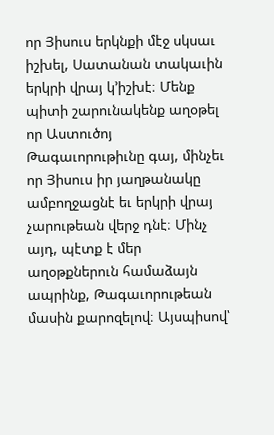որ Յիսուս երկնքի մէջ սկսաւ իշխել, Սատանան տակաւին երկրի վրայ կ’իշխէ։ Մենք պիտի շարունակենք աղօթել որ Աստուծոյ Թագաւորութիւնը գայ, մինչեւ որ Յիսուս իր յաղթանակը ամբողջացնէ եւ երկրի վրայ չարութեան վերջ դնէ։ Մինչ այդ, պէտք է մեր աղօթքներուն համաձայն ապրինք, Թագաւորութեան մասին քարոզելով։ Այսպիսով՝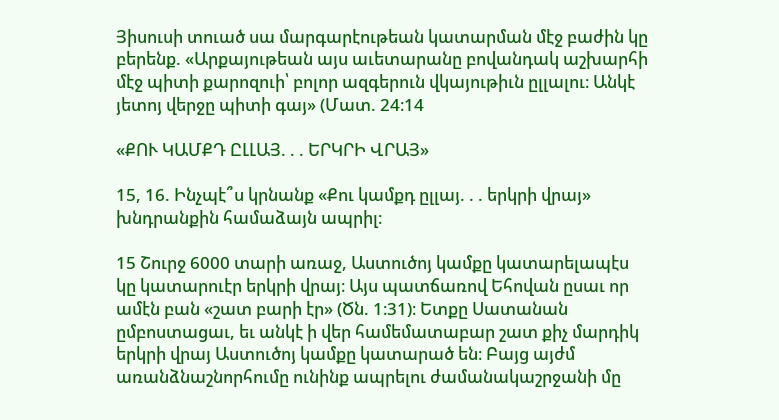Յիսուսի տուած սա մարգարէութեան կատարման մէջ բաժին կը բերենք. «Արքայութեան այս աւետարանը բովանդակ աշխարհի մէջ պիտի քարոզուի՝ բոլոր ազգերուն վկայութիւն ըլլալու։ Անկէ յետոյ վերջը պիտի գայ» (Մատ. 24։14

«ՔՈՒ ԿԱՄՔԴ ԸԼԼԱՅ. . . ԵՐԿՐԻ ՎՐԱՅ»

15, 16. Ինչպէ՞ս կրնանք «Քու կամքդ ըլլայ. . . երկրի վրայ» խնդրանքին համաձայն ապրիլ։

15 Շուրջ 6000 տարի առաջ, Աստուծոյ կամքը կատարելապէս կը կատարուէր երկրի վրայ։ Այս պատճառով Եհովան ըսաւ որ ամէն բան «շատ բարի էր» (Ծն. 1։31)։ Ետքը Սատանան ըմբոստացաւ, եւ անկէ ի վեր համեմատաբար շատ քիչ մարդիկ երկրի վրայ Աստուծոյ կամքը կատարած են։ Բայց այժմ առանձնաշնորհումը ունինք ապրելու ժամանակաշրջանի մը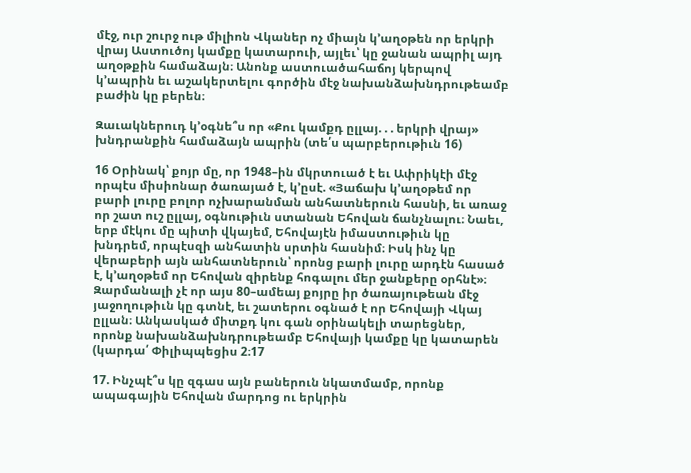մէջ, ուր շուրջ ութ միլիոն Վկաներ ոչ միայն կ’աղօթեն որ երկրի վրայ Աստուծոյ կամքը կատարուի, այլեւ՝ կը ջանան ապրիլ այդ աղօթքին համաձայն։ Անոնք աստուածահաճոյ կերպով կ’ապրին եւ աշակերտելու գործին մէջ նախանձախնդրութեամբ բաժին կը բերեն։

Զաւակներուդ կ’օգնե՞ս որ «Քու կամքդ ըլլայ. . . երկրի վրայ» խնդրանքին համաձայն ապրին (տե՛ս պարբերութիւն 16)

16 Օրինակ՝ քոյր մը, որ 1948–ին մկրտուած է եւ Ափրիկէի մէջ որպէս միսիոնար ծառայած է, կ’ըսէ. «Յաճախ կ’աղօթեմ որ բարի լուրը բոլոր ոչխարանման անհատներուն հասնի, եւ առաջ որ շատ ուշ ըլլայ, օգնութիւն ստանան Եհովան ճանչնալու։ Նաեւ, երբ մէկու մը պիտի վկայեմ, Եհովայէն իմաստութիւն կը խնդրեմ, որպէսզի անհատին սրտին հասնիմ։ Իսկ ինչ կը վերաբերի այն անհատներուն՝ որոնց բարի լուրը արդէն հասած է, կ’աղօթեմ որ Եհովան զիրենք հոգալու մեր ջանքերը օրհնէ»։ Զարմանալի չէ որ այս 80–ամեայ քոյրը իր ծառայութեան մէջ յաջողութիւն կը գտնէ, եւ շատերու օգնած է որ Եհովայի Վկայ ըլլան։ Անկասկած միտքդ կու գան օրինակելի տարեցներ, որոնք նախանձախնդրութեամբ Եհովայի կամքը կը կատարեն (կարդա՛ Փիլիպպեցիս 2։17

17. Ինչպէ՞ս կը զգաս այն բաներուն նկատմամբ, որոնք ապագային Եհովան մարդոց ու երկրին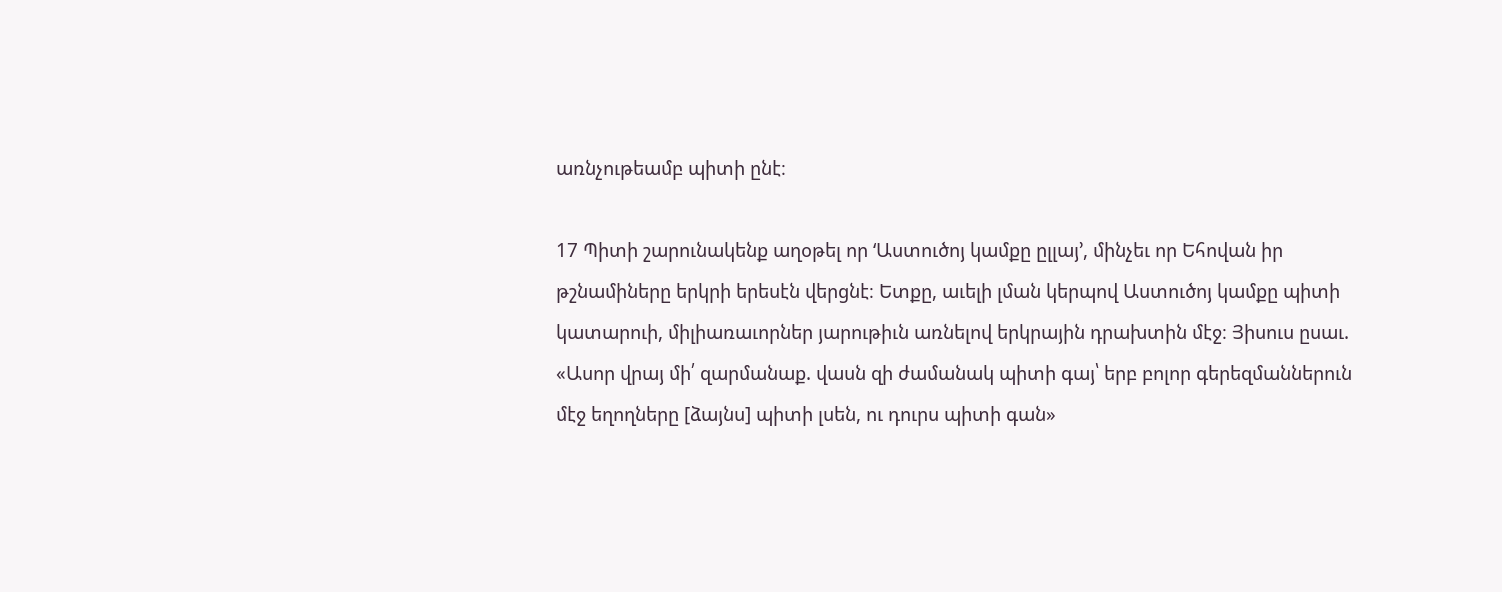առնչութեամբ պիտի ընէ։

17 Պիտի շարունակենք աղօթել որ ‘Աստուծոյ կամքը ըլլայ’, մինչեւ որ Եհովան իր թշնամիները երկրի երեսէն վերցնէ։ Ետքը, աւելի լման կերպով Աստուծոյ կամքը պիտի կատարուի, միլիառաւորներ յարութիւն առնելով երկրային դրախտին մէջ։ Յիսուս ըսաւ. «Ասոր վրայ մի՛ զարմանաք. վասն զի ժամանակ պիտի գայ՝ երբ բոլոր գերեզմաններուն մէջ եղողները [ձայնս] պիտի լսեն, ու դուրս պիտի գան»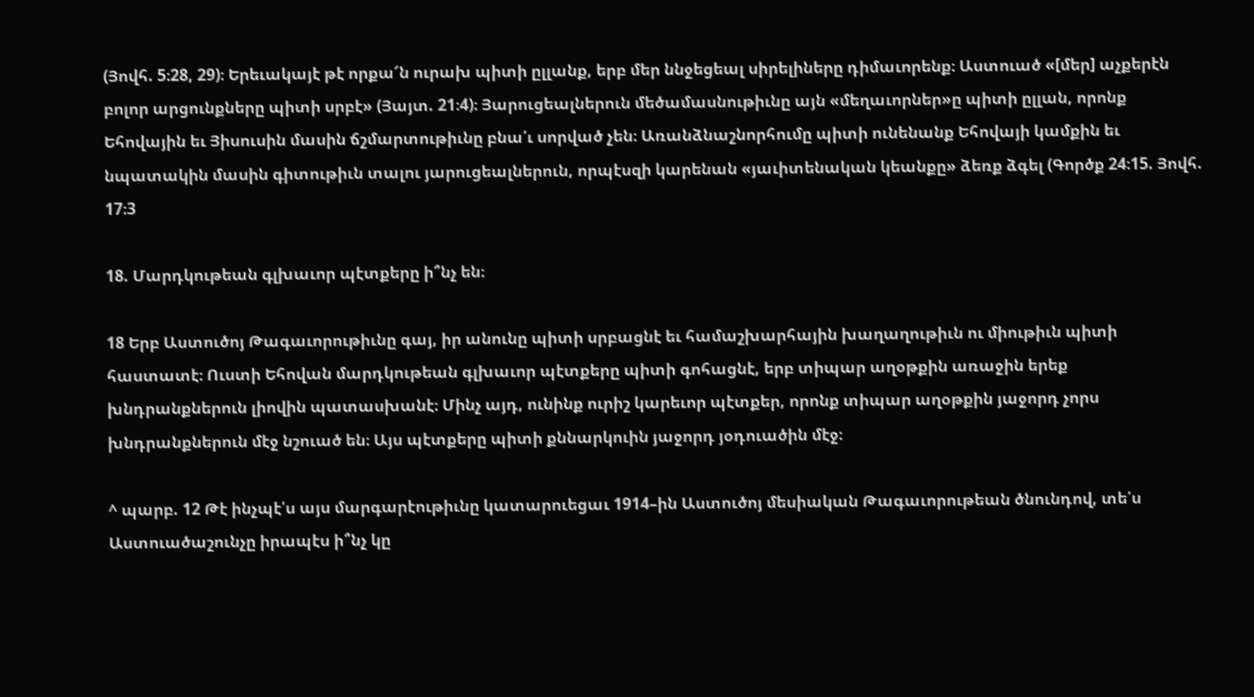(Յովհ. 5։28, 29)։ Երեւակայէ թէ որքա՜ն ուրախ պիտի ըլլանք, երբ մեր ննջեցեալ սիրելիները դիմաւորենք։ Աստուած «[մեր] աչքերէն բոլոր արցունքները պիտի սրբէ» (Յայտ. 21։4)։ Յարուցեալներուն մեծամասնութիւնը այն «մեղաւորներ»ը պիտի ըլլան, որոնք Եհովային եւ Յիսուսին մասին ճշմարտութիւնը բնա՛ւ սորված չեն։ Առանձնաշնորհումը պիտի ունենանք Եհովայի կամքին եւ նպատակին մասին գիտութիւն տալու յարուցեալներուն, որպէսզի կարենան «յաւիտենական կեանքը» ձեռք ձգել (Գործք 24։15. Յովհ. 17։3

18. Մարդկութեան գլխաւոր պէտքերը ի՞նչ են։

18 Երբ Աստուծոյ Թագաւորութիւնը գայ, իր անունը պիտի սրբացնէ եւ համաշխարհային խաղաղութիւն ու միութիւն պիտի հաստատէ։ Ուստի Եհովան մարդկութեան գլխաւոր պէտքերը պիտի գոհացնէ, երբ տիպար աղօթքին առաջին երեք խնդրանքներուն լիովին պատասխանէ։ Մինչ այդ, ունինք ուրիշ կարեւոր պէտքեր, որոնք տիպար աղօթքին յաջորդ չորս խնդրանքներուն մէջ նշուած են։ Այս պէտքերը պիտի քննարկուին յաջորդ յօդուածին մէջ։

^ պարբ. 12 Թէ ինչպէ՛ս այս մարգարէութիւնը կատարուեցաւ 1914–ին Աստուծոյ մեսիական Թագաւորութեան ծնունդով, տե՛ս Աստուածաշունչը իրապէս ի՞նչ կը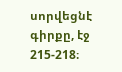սորվեցնէ գիրքը, էջ 215-218։